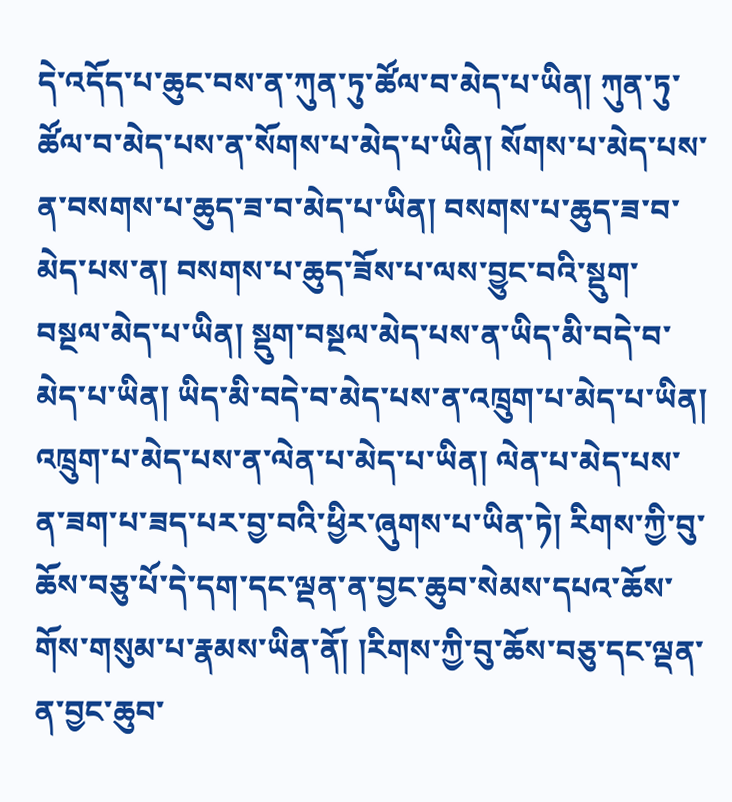དེ་འདོད་པ་ཆུང་བས་ན་ཀུན་ཏུ་ཚོལ་བ་མེད་པ་ཡིན། ཀུན་ཏུ་ཚོལ་བ་མེད་པས་ན་སོགས་པ་མེད་པ་ཡིན། སོགས་པ་མེད་པས་ན་བསགས་པ་ཆུད་ཟ་བ་མེད་པ་ཡིན། བསགས་པ་ཆུད་ཟ་བ་མེད་པས་ན། བསགས་པ་ཆུད་ཟོས་པ་ལས་བྱུང་བའི་སྡུག་བསྔལ་མེད་པ་ཡིན། སྡུག་བསྔལ་མེད་པས་ན་ཡིད་མི་བདེ་བ་མེད་པ་ཡིན། ཡིད་མི་བདེ་བ་མེད་པས་ན་འཁྲུག་པ་མེད་པ་ཡིན། འཁྲུག་པ་མེད་པས་ན་ལེན་པ་མེད་པ་ཡིན། ལེན་པ་མེད་པས་ན་ཟག་པ་ཟད་པར་བྱ་བའི་ཕྱིར་ཞུགས་པ་ཡིན་ཏེ། རིགས་ཀྱི་བུ་ཆོས་བཅུ་པོ་དེ་དག་དང་ལྡན་ན་བྱང་ཆུབ་སེམས་དཔའ་ཆོས་གོས་གསུམ་པ་རྣམས་ཡིན་ནོ། །རིགས་ཀྱི་བུ་ཆོས་བཅུ་དང་ལྡན་ན་བྱང་ཆུབ་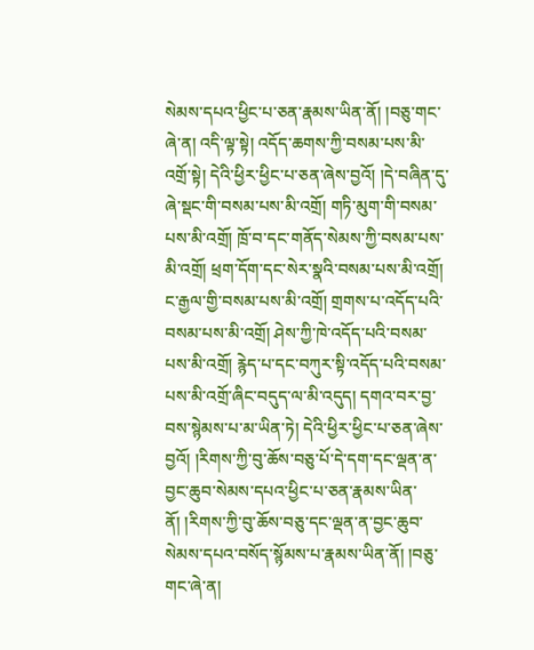སེམས་དཔའ་ཕྱིང་པ་ཅན་རྣམས་ཡིན་ནོ། །བཅུ་གང་ཞེ་ན། འདི་ལྟ་སྟེ། འདོད་ཆགས་ཀྱི་བསམ་པས་མི་འགྲོ་སྟེ། དེའི་ཕྱིར་ཕྱིང་པ་ཅན་ཞེས་བྱའོ། །དེ་བཞིན་དུ་ཞེ་སྡང་གི་བསམ་པས་མི་འགྲོ། གཏི་མུག་གི་བསམ་པས་མི་འགྲོ། ཁྲོ་བ་དང་གནོད་སེམས་ཀྱི་བསམ་པས་མི་འགྲོ། ཕྲག་དོག་དང་སེར་སྣའི་བསམ་པས་མི་འགྲོ། ང་རྒྱལ་གྱི་བསམ་པས་མི་འགྲོ། གྲགས་པ་འདོད་པའི་བསམ་པས་མི་འགྲོ། ཤེས་ཀྱི་ཁེ་འདོད་པའི་བསམ་པས་མི་འགྲོ། རྙེད་པ་དང་བཀུར་སྟི་འདོད་པའི་བསམ་པས་མི་འགྲོ་ཞིང་བདུད་ལ་མི་འདུད། དགའ་བར་བྱ་བས་སྙེམས་པ་མ་ཡིན་ཏེ། དེའི་ཕྱིར་ཕྱིང་པ་ཅན་ཞེས་བྱའོ། །རིགས་ཀྱི་བུ་ཆོས་བཅུ་པོ་དེ་དག་དང་ལྡན་ན་བྱང་ཆུབ་སེམས་དཔའ་ཕྱིང་པ་ཅན་རྣམས་ཡིན་ནོ། །རིགས་ཀྱི་བུ་ཆོས་བཅུ་དང་ལྡན་ན་བྱང་ཆུབ་སེམས་དཔའ་བསོད་སྙོམས་པ་རྣམས་ཡིན་ནོ། །བཅུ་གང་ཞེ་ན།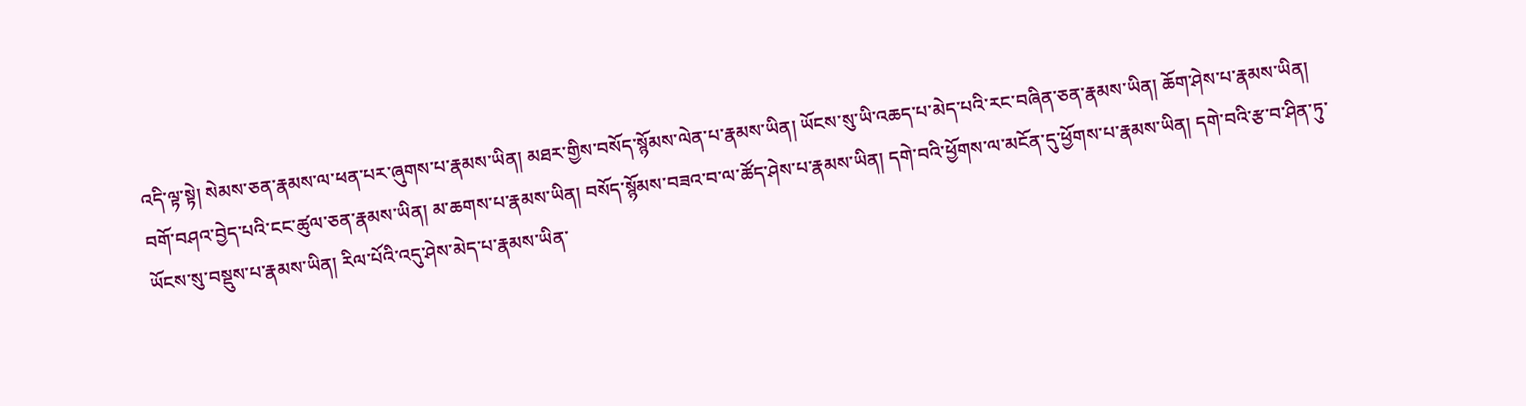འདི་ལྟ་སྟེ། སེམས་ཅན་རྣམས་ལ་ཕན་པར་ཞུགས་པ་རྣམས་ཡིན། མཐར་གྱིས་བསོད་སྙོམས་ལེན་པ་རྣམས་ཡིན། ཡོངས་སུ་ཡི་འཆད་པ་མེད་པའི་རང་བཞིན་ཅན་རྣམས་ཡིན། ཆོག་ཤེས་པ་རྣམས་ཡིན། བགོ་བཤའ་བྱེད་པའི་ངང་ཚུལ་ཅན་རྣམས་ཡིན། མ་ཆགས་པ་རྣམས་ཡིན། བསོད་སྙོམས་བཟའ་བ་ལ་ཚོད་ཤེས་པ་རྣམས་ཡིན། དགེ་བའི་ཕྱོགས་ལ་མངོན་དུ་ཕྱོགས་པ་རྣམས་ཡིན། དགེ་བའི་རྩ་བ་ཤིན་ཏུ་ཡོངས་སུ་བསྡུས་པ་རྣམས་ཡིན། རིལ་པོའི་འདུ་ཤེས་མེད་པ་རྣམས་ཡིན་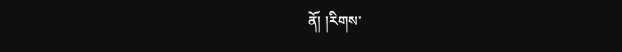ནོ། །རིགས་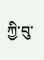ཀྱི་བུ་